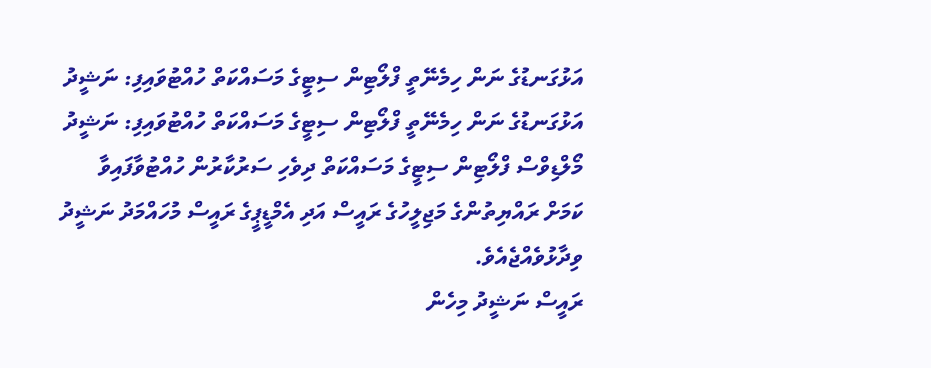އަޅުގަނޑުގެ ނަން ހިމެނޭތީ ފްލޯޓިން ސިޓީގެ މަސައްކަތް ހުއްޓުވައިފި: ނަޝީދު
އަޅުގަނޑުގެ ނަން ހިމެނޭތީ ފްލޯޓިން ސިޓީގެ މަސައްކަތް ހުއްޓުވައިފި: ނަޝީދު
މޯލްޑިވްސް ފްލޯޓިން ސިޓީގެ މަސައްކަތް ދިވެހި ސަރުކާރުން ހުއްޓުވާފައިވާ ކަމަށް ރައްޔިތުންގެ މަޖިލީހުގެ ރައީސް އަދި އެމްޑީޕީގެ ރައީސް މުހައްމަދު ނަޝީދު ވިދާޅުވެއްޖެއެވެ.
ރައީސް ނަޝީދު މިހެން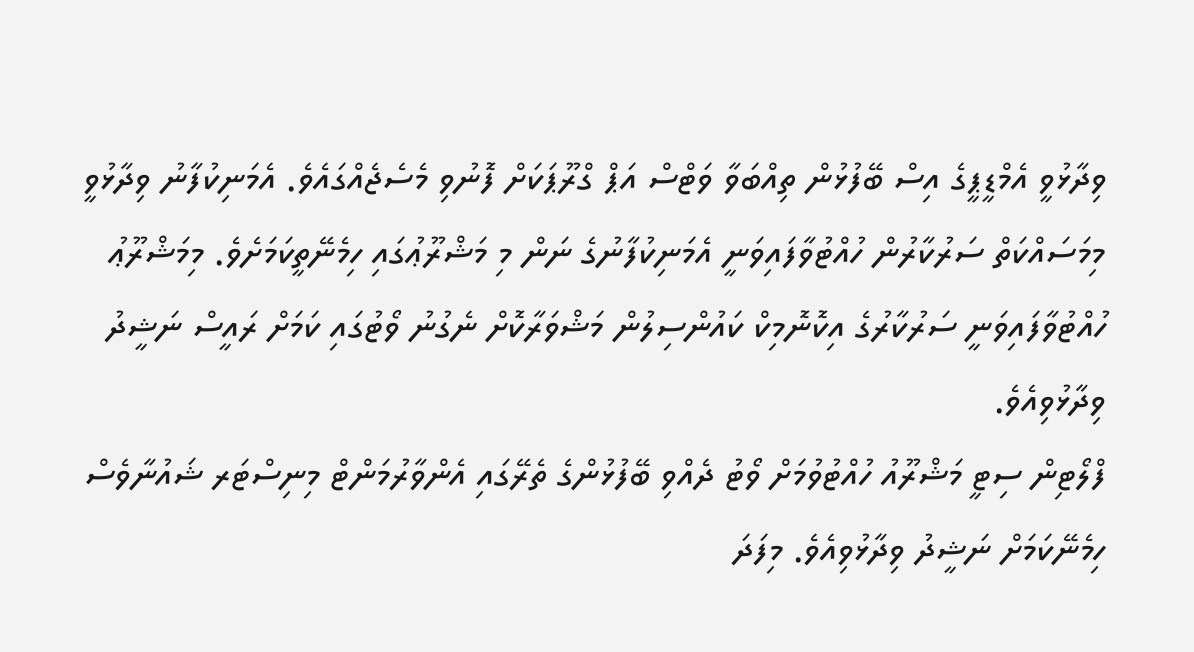ވިދާޅުވީ އެމްޑީޕީގެ އިސް ބޭފުޅުން ތިއްބަވާ ވަޓްސް އަޕް ގްރޫޕަކަށް ފޮނުވި މެސެޖެއްގައެވެ. އެމަނިކުފާނު ވިދާޅުވީ މިމަސައްކަތް ސަރުކާރުން ހުއްޓުވާފައިވަނީ އެމަނިކުފާނުގެ ނަން މި މަޝްރޫޢުގައި ހިމެނޭތީކަމަށެވެ. މިމަޝްރޫޢު ހުއްޓުވާފައިވަނީ ސަރުކާރުގެ އިކޮނޮމިކް ކައުންސިލުން މަޝްވަރާކޮށް ނެގުނު ވޯޓުގައި ކަމަށް ރައީސް ނަޝީދު ވިދާޅުވިއެވެ.
ފްލޯޓިން ސިޓީ މަޝްރޫއު ހުއްޓުވުމަށް ވޯޓު ދެއްވި ބޭފުޅުންގެ ތެރޭގައި އެންވާރުމަންޓް މިނިސްޓަރ ޝައުނާވެސް ހިމެނޭކަމަށް ނަޝީދު ވިދާޅުވިއެވެ. މިފަދަ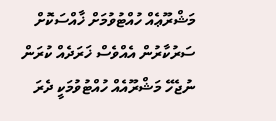މަޝްރޫޢެއް ހުއްޓުވުމަށް ޚާއްސަކޮށް ސަރުކާރުން އެއްވެސް ޚަރަދެއް ކުރަން ނުޖެހޭ މަޝްރޫއެއް ހުއްޓުވުމަކީ ދެރަ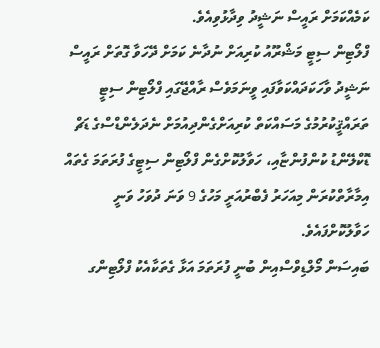ކަމެއްކަމަށް ރައީސް ނަޝީދު ވިދާޅުވިއެވެ.
ފްލޯޓިން ސިޓީ މަޝްރޫއު ކުރިއަށް ނުދާނެ ކަމަށް ދޭހަވާ ގޮތަށް ރައީސް ނަޝީދު ވާހަކަދައްކަވާފައި ވީނަމަވެސް ރާއްޖޭގައި ފްލޯޓިން ސިޓީ ތަރައްޤީކުރުމުގެ މަސައްކަތް ކުރިއަށްގެންދިއުމަށް ނެދަލެންޑްސްގެ ޑަޗް ޑޮކްލޭންޑު ކުންފުންޏާއި، ހަވާލުކޮށްގެން ފްލޯޓިން ސިޓީގެ ފުރަތަމަ ގެތައް އިމާރާތްކުރަން މިއަހަރު ފެބްރުއަރީ މަހުގެ 9 ވަނަ ދުވަހު ވަނީ ހަވާލުކޮށްފައެވެ.
ބައިސަން މޯލްޑިވްސްއިން ބުނީ ފުރަތަމަ އަޅާ ގެތަކާއެކު ފްލޯޓިންގ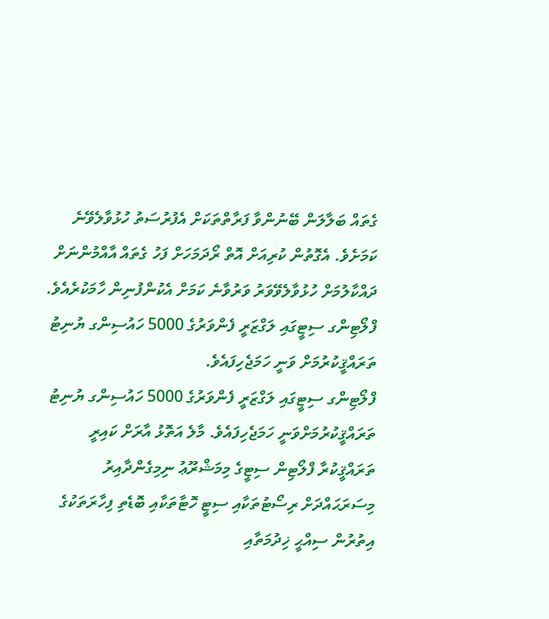ގެތައް ބަލާލަން ބޭނުންވާ ފަރާތްތަކަށް އެފުރުސަތު ހުޅުވާލެވޭނެ ކަމަށެވެ. އެގޮތުން ކުރިއަށް އޮތް ރޯދަމަހަށް ފަހު ގެތައް އާއްމުންނަށް ދައްކާލުމަށް ހުޅުވާލެވޭވަރު ވަރުވާނެ ކަމަށް އެކުންފުނިން ހާމަކުރެއެވެ. ފްލޯޓިންގ ސިޓީގައި ލަގްޒަރީ ފެންވަރުގެ 5000 ހައުސިންގ ޔުނިޓު ތަރައްޤީކުރުމަށް ވަނީ ހަމަޖެހިފައެވެ.
ފްލޯޓިންގ ސިޓީގައި ލަގްޒަރީ ފެންވަރުގެ 5000 ހައުސިންގ ޔުނިޓު ތަރައްޤީކުރުމަށްވަނީ ހަމަޖެހިފައެވެ. މާލެ އަތޮޅު އާރަށް ކައިރީ ތަރައްޤީކުރާ ފްލޯޓިން ސިޓީގެ މިމަޝްރޫޢު ނިމިގެންދާއިރު މިސަރަޙައްދަށް ރިސޯޓުތަކާއި ސިޓީ ހޮޓާތަކާއި ބޮޑެތި ފިހާރަތަކުގެ އިތުރުން ސިއްޙީ ޚިދުމަތާއި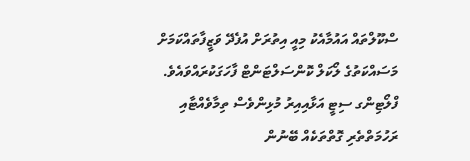ސްކޫލްތައް އައުމާއެކު މިއީ އިތުރަށް އުފެދޭ ވަޒީފާތައްކަމަށް މަސައްކަތުގެ ލޯކަލް ކޮންސަލްޓަންޓް ފާހަގަކުރައްވައެވެ.
ފްލޯޓިންގ ސިޓީ އަޅާއިއިރު މުޅިންވެސް ތިމާވެއްޓާއި ރަހުމަތްތެރި ގޮތްތަކެއް ބޭނުން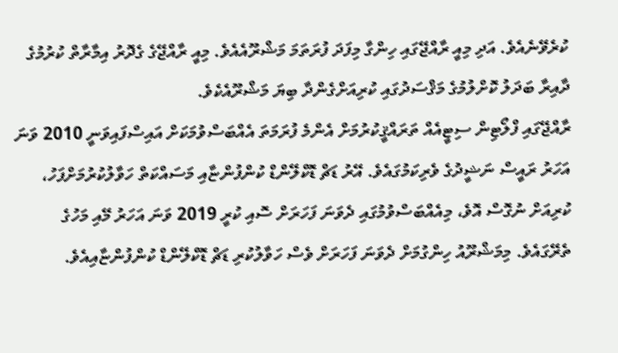ކުރެވޭނެއެވެ. އަދި މިއީ ރާއްޖޭގައި ހިންގާ މިފަދަ ފުރަތަމަ މަޝްރޫއެއެވެ. މިއީ ރާއްޖޭގެ ގެދޮރު އިމާރާތް ކުރުމުގެ ދާއިރާ ބަދަލު ކޮށްލުމުގެ މަޤްސަދުގައި ކުރިއަށްގެންދާ ބިޔަ މަޝްރޫއެކެވެ.
ރާއްޖޭގައި ފްލޯޓިން ސިޓީއެއް ތަރައްޤީކުރުމަށް އެންމެ ފުރަމަތަ އެއްބަސްވުމަކަށް އައިސްފައިވަނީ 2010 ވަނަ އަހަރު ރައީސް ނަޝީދުގެ ވެރިކަމުގައެވެ. އޭރު ޑަޗް ޑޮކްލޭންޑް ކުންފުންޏާއި މަސައްކަތް ހަވާލުކުރުމަށްފަހު، ކުރިއަށް ނުގޮސް އޮވެ، މިއެއްބަސްވުމުގައި ދެވަނަ ފަހަރަށް ސޮއި ކުރީ 2019 ވަނަ އަހަރު މޭއި މަހުގެ ތެރޭގައެވެ. މިމަޝްރޫއު ހިންގުމަށް ދެވަނަ ފަހަރަށް ވެސް ހަވާލުކުރި ޑަޗް ޑޮކްލޭންޑް ކުންފުންޏާއިއެވެ.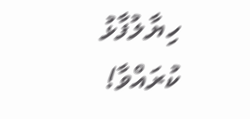ހިޔާލުފާޅު ކުރައްވާ!